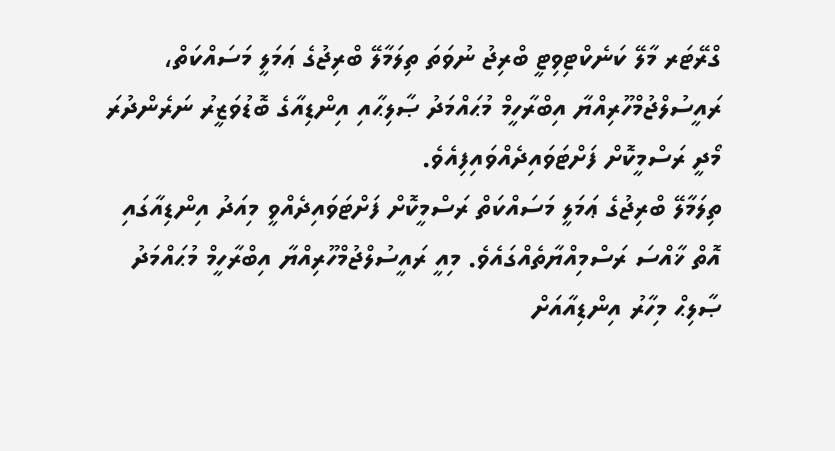ގްރޭޓަރ މާލޭ ކަނެކްޓިވިޓީ ބްރިޖު ނުވަތަ ތިލަމާލޭ ބްރިޖުގެ ޢަމަލީ މަސައްކަތް، ރައީސުލްޖުމްހޫރިއްޔާ އިބްރާހީމް މުޙައްމަދު ޞާލިޙާއި އިންޑިއާގެ ބޮޑުވަޒީރު ނަރެންދުރަ މޯދީ ރަސްމީކޮށް ފަށްޓަވައިދެއްވައިފިއެވެ.
ތިލަމާލޭ ބްރިޖުގެ ޢަމަލީ މަސައްކަތް ރަސްމީކޮށް ފަށްޓަވައިދެއްވީ މިއަދު އިންޑިއާގައި އޮތް ޚާއްސަ ރަސްމިއްޔާތެއްގައެވެ. މިއީ ރައީސުލްޖުމްހޫރިއްޔާ އިބްރާހީމް މުޙައްމަދު ޞާލިޙް މިހާރު އިންޑިއާއަށް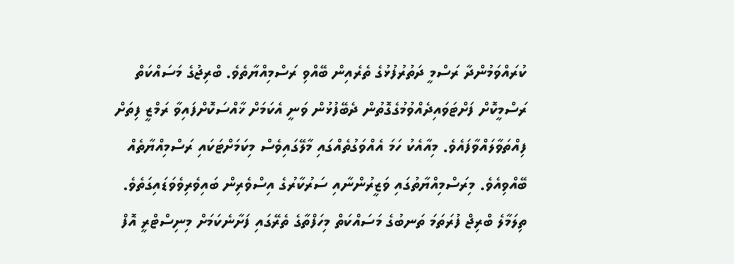ކުރައްވަމުންދާ ރަސްމީ ދަތުރުފުޅުގެ ތެރެއިން ބޭއްވި ރަސްމިއްޔާތެވެ. ބްރިޖުގެ މަސައްކަތް ރަސްމީކޮށް ފަށްޓަވައިދެއްވުމުގެގޮތުން ދެބޭފުޅުން ވަނީ އެކަމަށް ޚާއްސަކޮށްފައިވާ ރަމްޒީ ފިތަށް ފިއްތަވާލައްވާފައެވެ. މިއާއެކު ހަމަ އެއްވަގުތެއްގައި މާލޭގައިވެސް މިކަމަށްޓަކައި ރަސްމިއްޔާތެއް ބޭއްވިއެވެ. މިރަސްމިއްޔާތުގައި ވަޒީރުންނާއި ސަރުކާރުގެ އިސްވެރިން ބައިވެރިވެވަޑައިގަތެވެ.
ތިލަމާލެ ބްރިޖް ފުރަތަމަ ތަނބުގެ މަސައްކަތް މިހަފްތާގެ ތެރޭގައި ފަށާނެކަމަށް މިނިސްޓްރީ އޮފް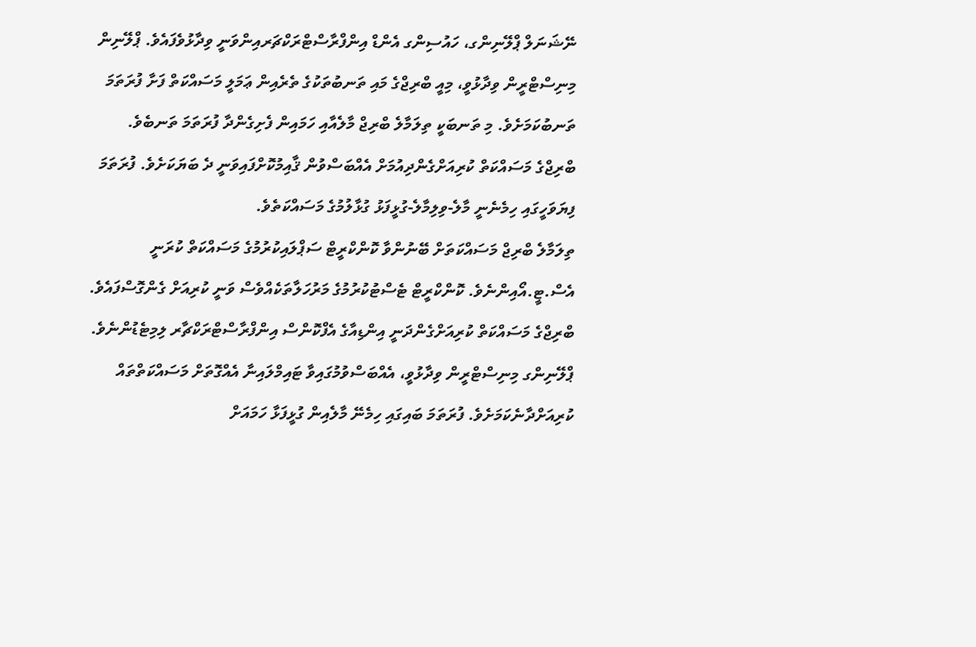ނޭޝަނަލް ޕްލޭނިންގ، ހައުސިންގ އެންޑް އިންފްރާސްޓްރަކްޗަރއިންވަނީ ވިދާޅުވެފައެވެ. ޕްލޭނިން މިނިސްޓްރީން ވިދާޅުވީ، މިއީ ބްރިޖްގެ މައި ތަނބުތަކުގެ ތެރެއިން ޢަމަލީ މަސައްކަތް ފަށާ ފުރަތަމަ ތަނބުކަމަށެވެ. މި ތަނބަކީ ތިލަމާލެ ބްރިޖް މާލެއާއި ހަމައިން ފެށިގެންދާ ފުރަތަމަ ތަނބެވެ.
ބްރިޖްގެ މަސައްކަތް ކުރިއަށްގެންދިއުމަށް އެއްބަސްވުން ޤާއިމުކޮށްފައިވަނީ ދެ ބަޔަކަށެވެ. ފުރަތަމަ ފިޔަވަހީގައި ހިމެނެނީ މާލެ-ވިލިމާލެ-ގުޅީފަޅު ގުޅާލުމުގެ މަސައްކަތެވެ.
ތިލަމާލެ ބްރިޖް މަސައްކަތަށް ބޭނުންވާ ކޮންކްރީޓް ސަޕްލައިކުރުމުގެ މަސައްކަތް ކުރަނީ އެސް.ޓީ.އޯއިންނެވެ. ކޮންކްރީޓް ޓެސްޓުކުރުމުގެ މަރުހަލާތަކެއްވެސް ވަނީ ކުރިއަށް ގެންގޮސްފައެވެ.
ބްރިޖްގެ މަސައްކަތް ކުރިއަށްގެންދަނީ އިންޑިއާގެ އެފްކޮންސް އިންފްރާސްޓްރަކްޗާރ ލިމިޓެޑުންނެވެ. ޕްލޭނިންގ މިނިސްޓްރީން ވިދާޅުވީ، އެއްބަސްވުމުގައިވާ ޓައިމްލައިނާ އެއްގޮތަށް މަސައްކަތްތައް ކުރިއަށްދާނެކަމަށެވެ. ފުރަތަމަ ބައިގައި ހިމެނޭ މާލެއިން ގުޅީފަޅާ ހަމައަށް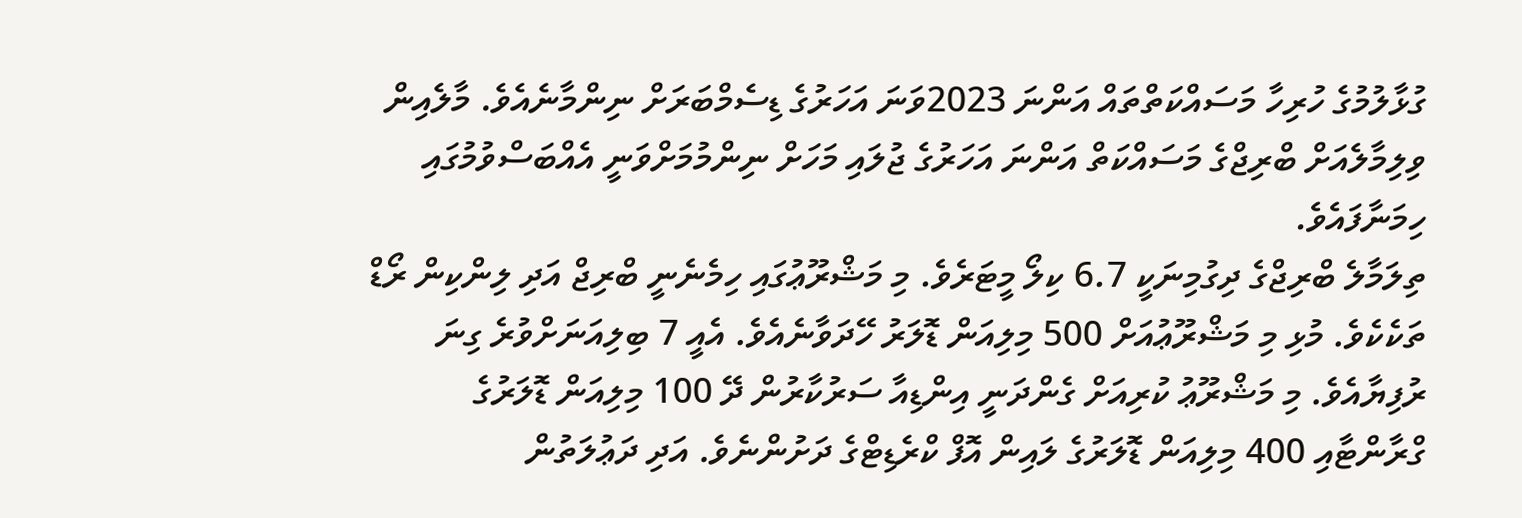ގުޅާލުމުގެ ހުރިހާ މަސައްކަތްތައް އަންނަ 2023ވަނަ އަހަރުގެ ޑިސެމްބަރަށް ނިންމާނެއެވެ. މާލެއިން ވިލިމާލެއަށް ބްރިޖްގެ މަސައްކަތް އަންނަ އަހަރުގެ ޖުލައި މަހަށް ނިންމުމަށްވަނީ އެއްބަސްވުމުގައި ހިމަނާފައެވެ.
ތިލަމާލެ ބްރިޖްގެ ދިގުމިނަކީ 6.7 ކިލޯ މީޓަރެވެ. މި މަޝްރޫޢުގައި ހިމެނެނީ ބްރިޖް އަދި ލިންކިން ރޯޑް ތަކެކެވެ. މުޅި މި މަޝްރޫޢުއަށް 500 މިލިއަން ޑޮލަރު ހޭދަވާނެއެވެ. އެއީ 7 ބިލިއަނަށްވުރެ ގިނަ ރުފިޔާއެވެ. މި މަޝްރޫޢު ކުރިއަށް ގެންދަނީ އިންޑިއާ ސަރުކާރުން ދޭ 100 މިލިއަން ޑޮލަރުގެ ގްރާންޓާއި 400 މިލިއަން ޑޮލަރުގެ ލައިން އޮފް ކްރެޑިޓްގެ ދަށުންނެވެ. އަދި ދަޢުލަތުން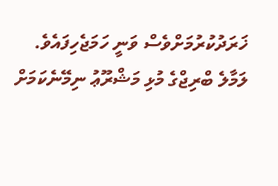ޚަރަދުކުރުމަށްވެސް ވަނީ ހަމަޖެހިފައެވެ.
ލަމާލެ ބްރިޖްގެ މުޅި މަޝްރޫޢު ނިމޭނެކަމަށް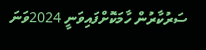ސަރުކާރުން ހާމަކޮށްފައިވަނީ 2024ވަނަ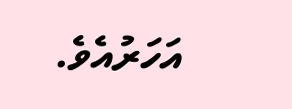އަހަރުއެވެ.